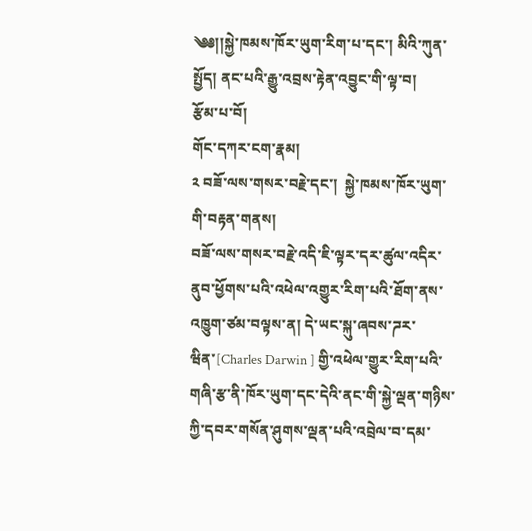༄༅།།སྐྱེ་ཁམས་ཁོར་ཡུག་རིག་པ་དང་། མིའི་ཀུན་སྤྱོད། ནང་པའི་རྒྱུ་འབྲས་རྟེན་འབྱུང་གི་ལྟ་བ།
རྩོམ་པ་བོ།
གོང་དཀར་ངག་རྣམ།
༢ བཟོ་ལས་གསར་བརྗེ་དང་།  སྐྱེ་ཁམས་ཁོར་ཡུག་གི་བརྟན་གནས།
བཟོ་ལས་གསར་བརྗེ་འདི་ཇི་ལྟར་དར་ཚུལ་འདིར་ནུབ་ཕྱོགས་པའི་འཕེལ་འགྱུར་རིག་པའི་ཐོག་ནས་འཁྱུག་ཙམ་བལྟས་ན། དེ་ཡང་སྐུ་ཞབས་ཌར་ཝིན་[Charles Darwin ] གྱི་འཕེལ་གྱུར་རིག་པའི་གཞི་རྩ་ནི་ཁོར་ཡུག་དང་དེའི་ནང་གི་སྐྱེ་ལྡན་གཉིས་ཀྱི་དབར་གསོན་ཤུགས་ལྡན་པའི་འབྲེལ་བ་དམ་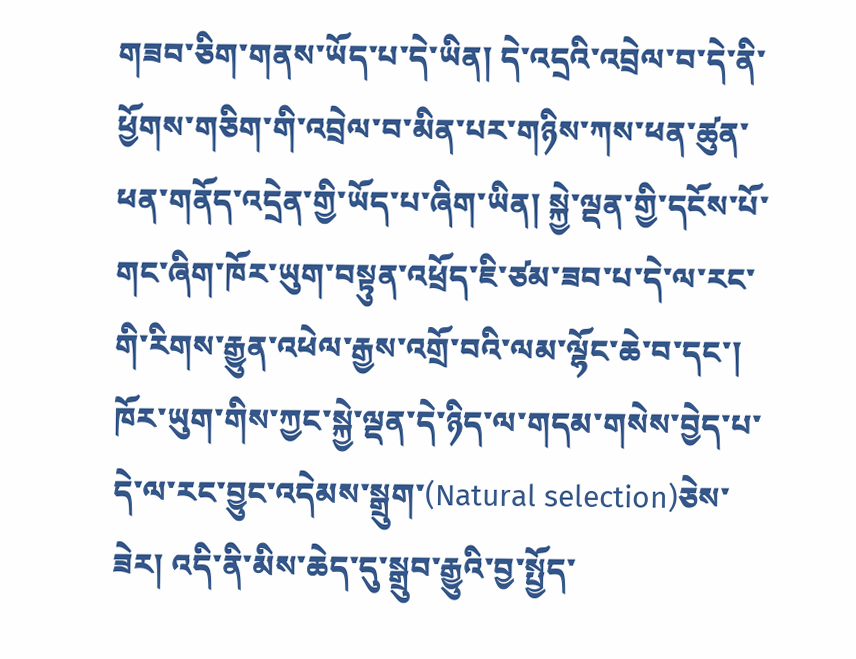གཟབ་ཅིག་གནས་ཡོད་པ་དེ་ཡིན། དེ་འདྲའི་འབྲེལ་བ་དེ་ནི་ཕྱོགས་གཅིག་གི་འབྲེལ་བ་མིན་པར་གཉིས་ཀས་ཕན་ཚུན་ཕན་གནོད་འདྲེན་གྱི་ཡོད་པ་ཞིག་ཡིན། སྐྱེ་ལྡན་གྱི་དངོས་པོ་གང་ཞིག་ཁོར་ཡུག་བསྟུན་འཕྲོད་ཇི་ཙམ་ཟབ་པ་དེ་ལ་རང་གི་རིགས་རྒྱུན་འཕེལ་རྒྱས་འགྲོ་བའི་ལམ་ལྷོང་ཆེ་བ་དང་། ཁོར་ཡུག་གིས་ཀྱང་སྐྱེ་ལྡན་དེ་ཉིད་ལ་གདམ་གསེས་བྱེད་པ་དེ་ལ་རང་བྱུང་འདེམས་སྒྲུག་(Natural selection)ཅེས་ཟེར། འདི་ནི་མིས་ཆེད་དུ་སྒྲུབ་རྒྱུའི་བྱ་སྤྱོད་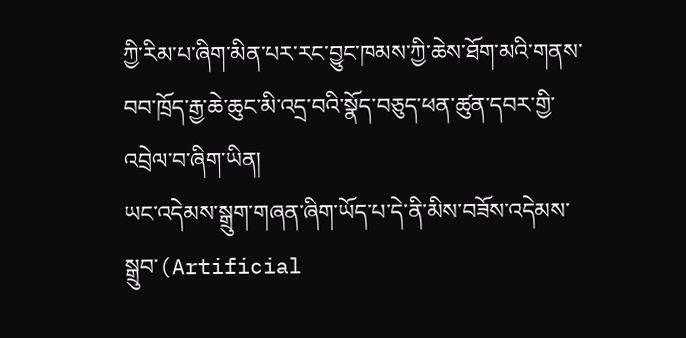ཀྱི་རིམ་པ་ཞིག་མིན་པར་རང་བྱུང་ཁམས་ཀྱི་ཆེས་ཐོག་མའི་གནས་བབ་ཁྲོད་རྒྱ་ཆེ་ཆུང་མི་འདྲ་བའི་སྣོད་བཅུད་ཕན་ཚུན་དབར་གྱི་འབྲེལ་བ་ཞིག་ཡིན།
ཡང་འདེམས་སྒྲུག་གཞན་ཞིག་ཡོད་པ་དེ་ནི་མིས་བཟོས་འདེམས་སྒྲུབ་(Artificial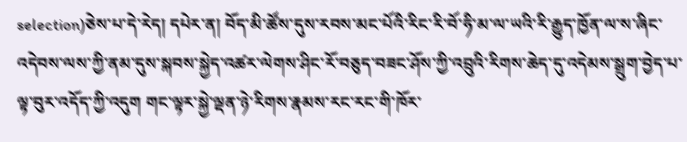selection)ཅེས་པ་དེ་རེད། དཔེར་ན། བོད་མི་ཚོས་དུས་རབས་མང་པོའི་རིང་རི་བོ་ཧི་མ་ལ་ཡའི་རི་རྒྱུད་ཁྱོན་ལ་ས་ཞིང་འདེབས་ལས་ཀྱི་ནམ་དུས་སྐབས་སྐྱེད་འཚར་ལེགས་ཤིང་རོ་བཅུད་བཟང་ཤོས་ཀྱི་འབྲུའི་རིགས་ཆེད་དུ་འདེམས་སྒྲུག་བྱེད་པ་ལྟ་བུར་འདོད་ཀྱི་འདུག གང་ལྟར་སྐྱེ་ལྡན་ཉེ་རིགས་རྣམས་རང་རང་གི་ཁོར་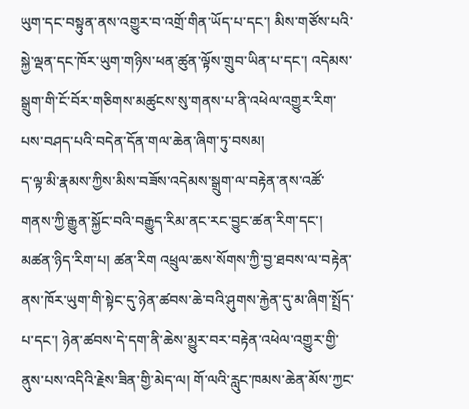ཡུག་དང་བསྟུན་ནས་འགྱུར་བ་འགྲོ་གིན་ཡོད་པ་དང་། མིས་གཙོས་པའི་སྐྱེ་ལྡན་དང་ཁོར་ཡུག་གཉིས་ཕན་ཚུན་ལྟོས་གྲུབ་ཡིན་པ་དང་། འདེམས་སྒྲུག་གི་ངོ་བོར་གཅིགས་མཚུངས་སུ་གནས་པ་ནི་འཕེལ་འགྱུར་རིག་པས་བཤད་པའི་བདེན་དོན་གལ་ཆེན་ཞིག་ཏུ་བསམ།
ད་ལྟ་མི་རྣམས་ཀྱིས་མིས་བཟོས་འདེམས་སྒྲུག་ལ་བརྟེན་ནས་འཚོ་གནས་ཀྱི་རྒྱུན་སྐྱོང་བའི་བརྒྱུད་རིམ་ནང་རང་བྱུང་ཚན་རིག་དང་། མཚན་ཉིད་རིག་པ། ཚན་རིག འཕྲུལ་ཆས་སོགས་ཀྱི་བྱ་ཐབས་ལ་བརྟེན་ནས་ཁོར་ཡུག་གི་སྟེང་དུ་ཉེན་ཚབས་ཆེ་བའི་ཤུགས་རྐྱེན་དུ་མ་ཞིག་སྤྲོད་པ་དང་། ཉེན་ཚབས་དེ་དག་ནི་ཆེས་མྱུར་བར་བརྟེན་འཕེལ་འགྱུར་གྱི་ནུས་པས་འདིའི་རྗེས་ཟིན་གྱི་མེད་ལ། གོ་ལའི་རླུང་ཁམས་ཆེན་མོས་ཀྱང་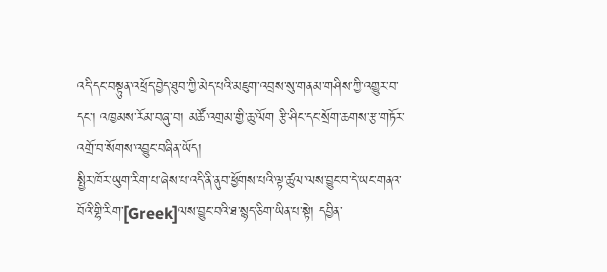འདི་དང་བསྟུན་འཕྲོད་བྱེད་ཐུབ་ཀྱི་མེད་པའི་མཇུག་འབྲས་སུ་གནམ་གཤིས་ཀྱི་འགྱུར་བ་དང་། འཁྱམས་རོམ་བཞུ་བ། མཚོ་འགྲམ་གྱི་ཆུ་ལོག རྩི་ཤིང་དང་སྲོག་ཆགས་རྩ་གཏོར་འགྲོ་བ་སོགས་འབྱུང་བཞིན་ཡོད།
སྤྱིར་ཁོར་ཡུག་རིག་པ་ཞེས་པ་འདི་ནི་ནུབ་ཕྱོགས་པའི་ལྟ་ཚུལ་ལས་བྱུང་བ་དེ་ཡང་གནའ་བོའི་གྷི་རིག་[Greek]ལས་བྱུང་བའི་ཐ་སྙད་ཅིག་ཡིན་པ་སྟེ། དབྱིན་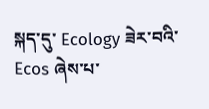སྐད་དུ་ Ecology ཟེར་བའི་ Ecos ཞེས་པ་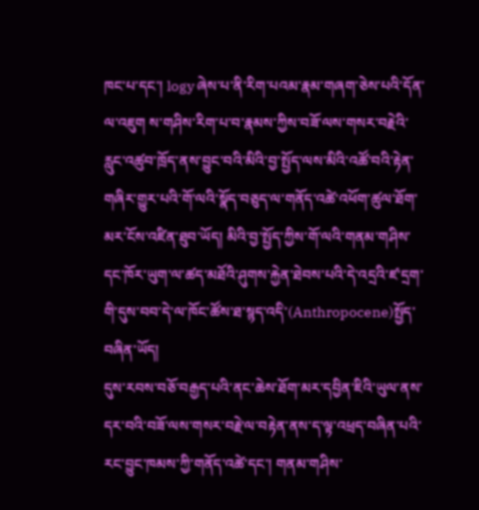ཁང་པ་དང་། logy ཞེས་པ་ནི་རིག་པའམ་རྣམ་གཞག་ཅེས་པའི་དོན་ལ་འཇུག ས་གཤིས་རིག་པ་བ་རྣམས་ཀྱིས་བཟོ་ལས་གསར་བརྗེའི་རླུང་འཚུབ་ཁྲོད་ནས་བྱུང་བའི་མིའི་བྱ་སྤྱོད་ལས་མིའི་འཚོ་བའི་རྟེན་གཞིར་གྱུར་པའི་གོ་ལའི་སྣོད་བཅུད་ལ་གནོད་འཚེ་འཕོག་ཚུལ་ཐོག་མར་ངོས་འཛིན་ཐུབ་ཡོད། མིའི་བྱ་སྤྱོད་ཀྱིས་གོ་ལའི་གནམ་གཤིས་དང་ཁོར་ཡུག་ལ་ཚད་མཐོའི་ཤུགས་རྐྱེན་ཐེབས་པའི་དེ་འདྲའི་ཛ་དྲག་གི་དུས་བབ་དེ་ལ་ཁོང་ཚོས་ཐ་སྙད་འདི་(Anthropocene)སྤྱོད་བཞིན་ཡོད།
དུས་རབས་བཅོ་བརྒྱད་པའི་ནང་ཆེས་ཐོག་མར་དབྱིན་ཇིའི་ཡུལ་ནས་དར་བའི་བཟོ་ལས་གསར་བརྗེ་ལ་བརྟེན་ནས་ད་ལྟ་འཕྲད་བཞིན་པའི་རང་བྱུང་ཁམས་ཀྱི་གནོད་འཚེ་དང་། གནམ་གཤིས་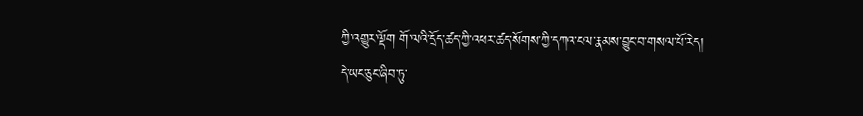ཀྱི་འགྱུར་ལྡོག གོ་ལའི་དྲོད་ཚད་ཀྱི་འཕར་ཚད་སོགས་ཀྱི་དཀའ་ངལ་རྣམས་བྱུང་བ་གསལ་པོ་རེད།
དེ་ཡང་ཅུང་ཞིབ་ཏུ་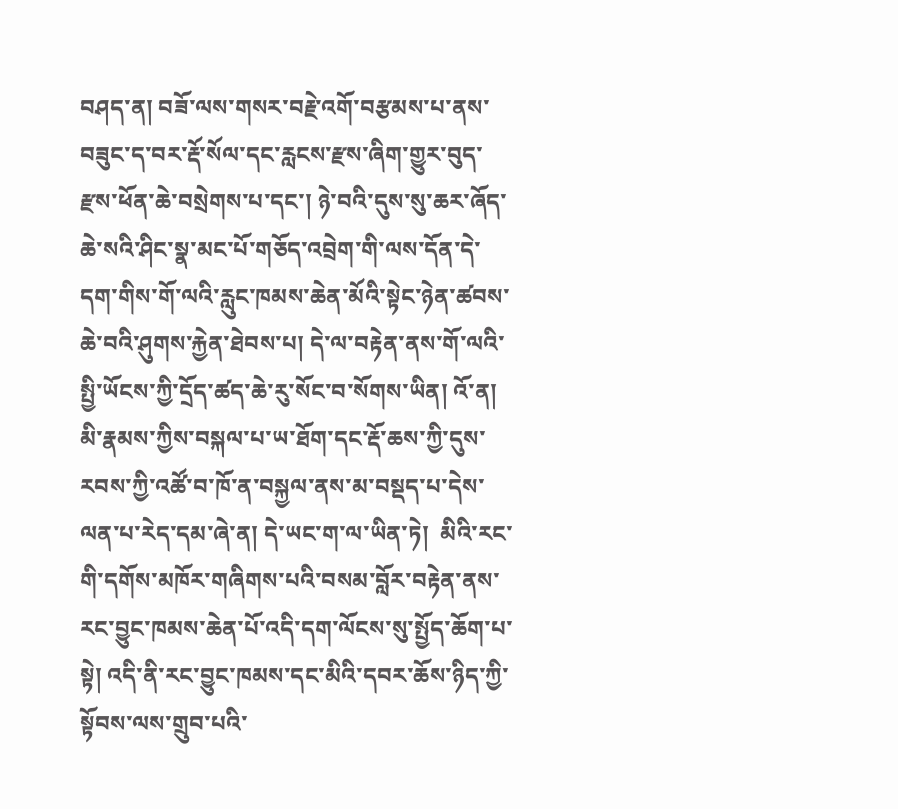བཤད་ན། བཟོ་ལས་གསར་བརྗེ་འགོ་བརྩམས་པ་ནས་བཟུང་ད་བར་རྡོ་སོལ་དང་རླངས་རྫས་ཞིག་གྱུར་བུད་རྫས་ཕོན་ཆེ་བསྲེགས་པ་དང་། ཉེ་བའི་དུས་སུ་ཆར་ཞོད་ཆེ་སའི་ཤིང་སྣ་མང་པོ་གཅོད་འབྲེག་གི་ལས་དོན་དེ་དག་གིས་གོ་ལའི་རླུང་ཁམས་ཆེན་མོའི་སྟེང་ཉེན་ཚབས་ཆེ་བའི་ཤུགས་རྐྱེན་ཐེབས་པ། དེ་ལ་བརྟེན་ནས་གོ་ལའི་སྤྱི་ཡོངས་ཀྱི་དྲོད་ཚད་ཆེ་རུ་སོང་བ་སོགས་ཡིན། འོ་ན། མི་རྣམས་ཀྱིས་བསྐལ་པ་ཡ་ཐོག་དང་རྡོ་ཆས་ཀྱི་དུས་རབས་ཀྱི་འཚོ་བ་ཁོ་ན་བསྐྱལ་ནས་མ་བསྡད་པ་དེས་ལན་པ་རེད་དམ་ཞེ་ན། དེ་ཡང་ག་ལ་ཡིན་ཏེ།  མིའི་རང་གི་དགོས་མཁོར་གཞིགས་པའི་བསམ་བློར་བརྟེན་ནས་རང་བྱུང་ཁམས་ཆེན་པོ་འདི་དག་ལོངས་སུ་སྤྱོད་ཆོག་པ་སྟེ། འདི་ནི་རང་བྱུང་ཁམས་དང་མིའི་དབར་ཆོས་ཉིད་ཀྱི་སྟོབས་ལས་གྲུབ་པའི་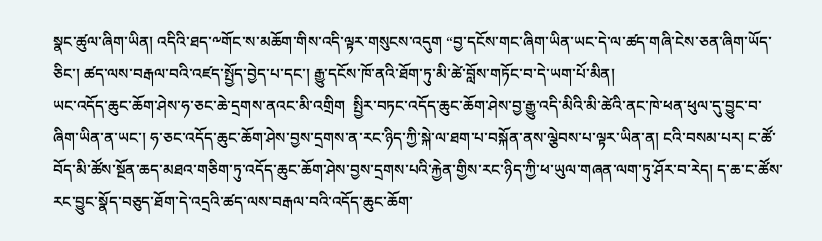སྣང་ཚུལ་ཞིག་ཡིན། འདིའི་ཐད་༸གོང་ས་མཆོག་གིས་འདི་ལྟར་གསུངས་འདུག “བྱ་དངོས་གང་ཞིག་ཡིན་ཡང་དེ་ལ་ཚད་གཞི་ངེས་ཅན་ཞིག་ཡོད་ཅིང་། ཚད་ལས་བརྒལ་བའི་འཛད་སྤྱོད་བྱེད་པ་དང་། རྒྱུ་དངོས་ཁོ་ནའི་ཐོག་ཏུ་མི་ཚེ་བློས་གཏོང་བ་དེ་ཡག་པོ་མིན།
ཡང་འདོད་ཆུང་ཆོག་ཤེས་ཧ་ཅང་ཆེ་དྲགས་ནའང་མི་འགྲིག  སྤྱིར་བཏང་འདོད་ཆུང་ཆོག་ཤེས་བྱ་རྒྱུ་འདི་མིའི་མི་ཚེའི་ནང་ཁེ་ཕན་ཕུལ་དུ་བྱུང་བ་ཞིག་ཡིན་ན་ཡང་། ཧ་ཅང་འདོད་ཆུང་ཆོག་ཤེས་བྱས་དྲགས་ན་རང་ཉིད་ཀྱི་སྐེ་ལ་ཐག་པ་བསྐོན་ནས་ལྕེབས་པ་ལྟར་ཡིན་ན། ངའི་བསམ་པར། ང་ཚོ་བོད་མི་ཚོས་སྔོན་ཆད་མཐའ་གཅིག་ཏུ་འདོད་ཆུང་ཆོག་ཤེས་བྱས་དྲགས་པའི་རྐྱེན་གྱིས་རང་ཉིད་ཀྱི་ཕ་ཡུལ་གཞན་ལག་ཏུ་ཤོར་བ་རེད། ད་ཆ་ང་ཚོས་རང་བྱུང་སྣོད་བཅུད་ཐོག་དེ་འདྲའི་ཚད་ལས་བརྒལ་བའི་འདོད་ཆུང་ཆོག་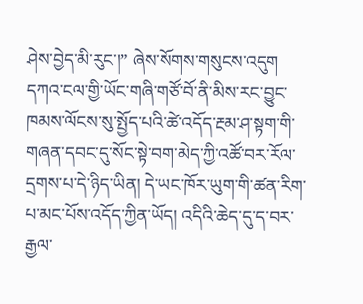ཤེས་བྱེད་མི་རུང་།” ཞེས་སོགས་གསུངས་འདུག
དཀའ་ངལ་གྱི་ཡོང་གཞི་གཙོ་བོ་ནི་མིས་རང་བྱུང་ཁམས་ལོངས་སུ་སྤྱོད་པའི་ཚེ་འདོད་རྔམ་ཤ་སྟག་གི་གཞན་དབང་དུ་སོང་སྟེ་བག་མེད་ཀྱི་འཚོ་བར་རོལ་དྲགས་པ་དེ་ཉིད་ཡིན། དེ་ཡང་ཁོར་ཡུག་གི་ཚན་རིག་པ་མང་པོས་འདོད་ཀྱིན་ཡོད། འདིའི་ཆེད་དུ་ད་བར་རྒྱལ་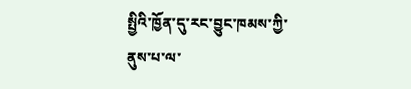སྤྱིའི་ཁྱོན་དུ་རང་བྱུང་ཁམས་ཀྱི་ནུས་པ་ལ་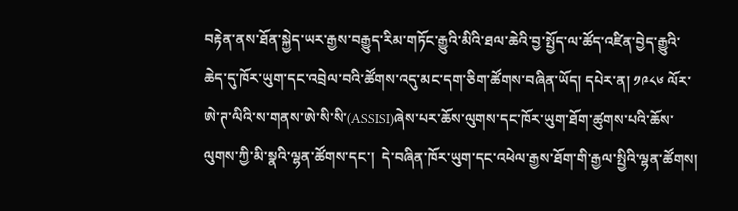བརྟེན་ནས་ཐོན་སྐྱེད་ཡར་རྒྱས་བརྒྱུད་རིམ་གཏོང་རྒྱུའི་མིའི་ཐལ་ཆེའི་བྱ་སྤྱོད་ལ་ཚོད་འཛིན་བྱེད་རྒྱུའི་ཆེད་དུ་ཁོར་ཡུག་དང་འབྲེལ་བའི་ཚོགས་འདུ་མང་དག་ཅིག་ཚོགས་བཞིན་ཡོད། དཔེར་ན། ༡༩༨༦ ལོར་ཨེ་ཊ་ལིའི་ས་གནས་ཨེ་སི་སི་(ASSISI)ཞེས་པར་ཆོས་ལུགས་དང་ཁོར་ཡུག་ཐོག་ཚུགས་པའི་ཆོས་ལུགས་ཀྱི་མི་སྣའི་ལྷན་ཚོགས་དང་།  དེ་བཞིན་ཁོར་ཡུག་དང་འཕེལ་རྒྱས་ཐོག་གི་རྒྱལ་སྤྱིའི་ལྷན་ཚོགས།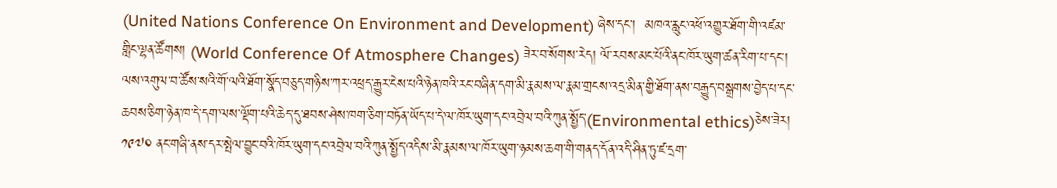(United Nations Conference On Environment and Development) ཞེས་དང་།  མཁའ་རླུང་འཕོ་འགྱུར་ཐོག་གི་འཛམ་གླིང་ལྷན་ཚོགས། (World Conference Of Atmosphere Changes) ཟེར་བ་སོགས་རེད། ལོ་རབས་མང་པོའི་ནང་ཁོར་ཡུག་ཚན་རིག་པ་དང་། ལས་འགུལ་བ་ཚོས་སའི་གོ་ལའི་ཐོག་སྣོད་བཅུད་གཉིས་ཀར་འཕྲད་རྒྱུར་ངེས་པའི་ཉེན་ཁའི་རང་བཞིན་དག་མི་རྣམས་ལ་རྣམ་གྲངས་འདྲ་མིན་གྱི་ཐོག་ནས་བརྒྱུད་བསྒྲགས་བྱེད་པ་དང་ཆབས་ཅིག་ཉེན་ཁ་དེ་དག་ལས་ལྡོག་པའི་ཆེད་དུ་ཐབས་ཤེས་ཁག་ཅིག་བཏོན་ཡོད་པ་དེ་ལ་ཁོར་ཡུག་དང་འབྲེལ་བའི་ཀུན་སྤྱོད་(Environmental ethics)ཅེས་ཟེར།
༡༩༧༠ ནང་གཞི་ནས་དར་སྤེལ་བྱུང་བའི་ཁོར་ཡུག་དང་འབྲེལ་བའི་ཀུན་སྤྱོད་འདིས་མི་རྣམས་ལ་ཁོར་ཡུག་ཉམས་ཆག་གི་གནད་དོན་འདི་ཤིན་ཏུ་ཛ་དྲག་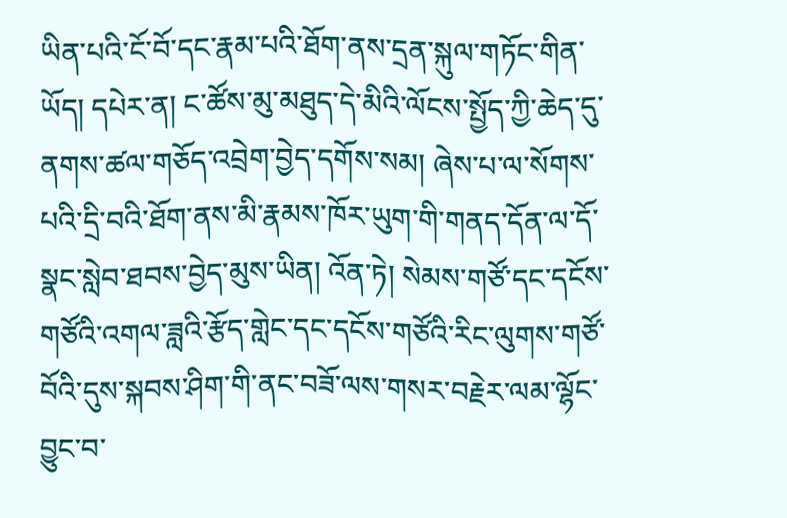ཡིན་པའི་ངོ་བོ་དང་རྣམ་པའི་ཐོག་ནས་དྲན་སྐུལ་གཏོང་གིན་ཡོད། དཔེར་ན། ང་ཚོས་མུ་མཐུད་དེ་མིའི་ལོངས་སྤྱོད་ཀྱི་ཆེད་དུ་ནགས་ཚལ་གཅོད་འབྲེག་བྱེད་དགོས་སམ། ཞེས་པ་ལ་སོགས་པའི་དྲི་བའི་ཐོག་ནས་མི་རྣམས་ཁོར་ཡུག་གི་གནད་དོན་ལ་དོ་སྣང་སླེབ་ཐབས་བྱེད་མུས་ཡིན། འོན་ཏེ། སེམས་གཙོ་དང་དངོས་གཙོའི་འགལ་ཟླའི་རྩོད་གླེང་དང་དངོས་གཙོའི་རིང་ལུགས་གཙོ་བོའི་དུས་སྐབས་ཤིག་གི་ནང་བཟོ་ལས་གསར་བརྗེར་ལམ་ལྷོང་བྱུང་བ་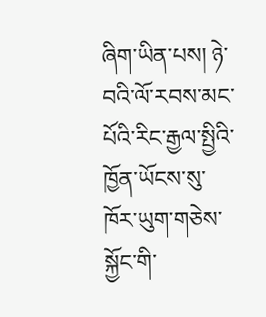ཞིག་ཡིན་པས། ཉེ་བའི་ལོ་རབས་མང་པོའི་རིང་རྒྱལ་སྤྱིའི་ཁྱོན་ཡོངས་སུ་ཁོར་ཡུག་གཅེས་སྐྱོང་གི་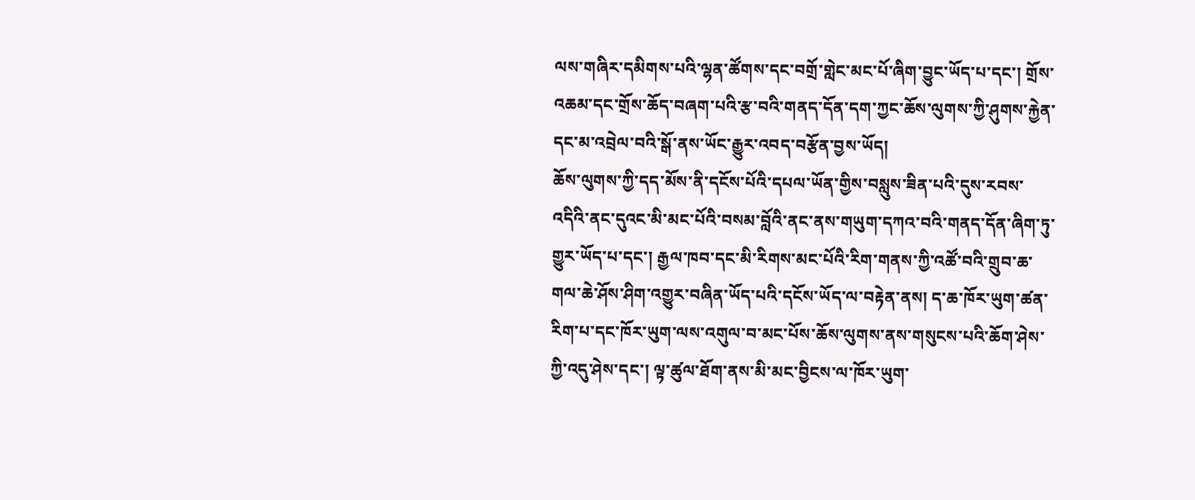ལས་གཞིར་དམིགས་པའི་ལྷན་ཚོགས་དང་བགྲོ་གླེང་མང་པོ་ཞིག་བྱུང་ཡོད་པ་དང་། གྲོས་འཆམ་དང་གྲོས་ཆོད་བཞག་པའི་རྩ་བའི་གནད་དོན་དག་ཀྱང་ཆོས་ལུགས་ཀྱི་ཤུགས་རྐྱེན་དང་མ་འབྲེལ་བའི་སྒོ་ནས་ཡོང་རྒྱུར་འབད་བརྩོན་བྱས་ཡོད།
ཆོས་ལུགས་ཀྱི་དད་མོས་ནི་དངོས་པོའི་དཔལ་ཡོན་གྱིས་བསླུས་ཟིན་པའི་དུས་རབས་འདིའི་ནང་དུའང་མི་མང་པོའི་བསམ་བློའི་ནང་ནས་གཡུག་དཀའ་བའི་གནད་དོན་ཞིག་ཏུ་གྱུར་ཡོད་པ་དང་། རྒྱལ་ཁབ་དང་མི་རིགས་མང་པོའི་རིག་གནས་ཀྱི་འཚོ་བའི་གྲུབ་ཆ་གལ་ཆེ་ཤོས་ཤིག་འགྱུར་བཞིན་ཡོད་པའི་དངོས་ཡོད་ལ་བརྟེན་ནས། ད་ཆ་ཁོར་ཡུག་ཚན་རིག་པ་དང་ཁོར་ཡུག་ལས་འགུལ་བ་མང་པོས་ཆོས་ལུགས་ནས་གསུངས་པའི་ཆོག་ཤེས་ཀྱི་འདུ་ཤེས་དང་། ལྟ་ཚུལ་ཐོག་ནས་མི་མང་བྱིངས་ལ་ཁོར་ཡུག་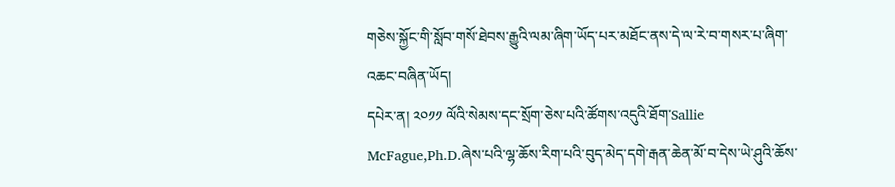གཅེས་སྐྱོང་གི་སློབ་གསོ་ཐེབས་རྒྱུའི་ལམ་ཞིག་ཡོད་པར་མཐོང་ནས་དེ་ལ་རེ་བ་གསར་པ་ཞིག་འཆང་བཞིན་ཡོད།
དཔེར་ན། ༢༠༡༡ ལོའི་སེམས་དང་སྲོག་ཅེས་པའི་ཚོགས་འདུའི་ཐོག་Sallie McFague,Ph.D.ཞེས་པའི་ལྷ་ཆོས་རིག་པའི་བུད་མེད་དགེ་རྒན་ཆེན་མོ་བ་དེས་ཡེ་ཤུའི་ཆོས་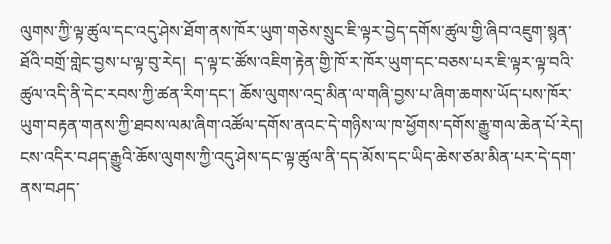ལུགས་ཀྱི་ལྟ་ཚུལ་དང་འདུ་ཤེས་ཐོག་ནས་ཁོར་ཡུག་གཅེས་སྲུང་ཇི་ལྟར་བྱེད་དགོས་ཚུལ་གྱི་ཞིབ་འཇུག་སྙན་ཐོའི་བགྲོ་གླེང་བྱས་པ་ལྟ་བུ་རེད།  ད་ལྟ་ང་ཚོས་འཇིག་རྟེན་གྱི་ཁོ་ར་ཁོར་ཡུག་དང་བཅས་པར་ཇི་ལྟར་ལྟ་བའི་ཚུལ་འདི་ནི་དེང་རབས་ཀྱི་ཚན་རིག་དང་། ཆོས་ལུགས་འདྲ་མིན་ལ་གཞི་བྱས་པ་ཞིག་ཆགས་ཡོད་པས་ཁོར་ཡུག་བརྟན་གནས་ཀྱི་ཐབས་ལམ་ཞིག་འཚོལ་དགོས་ནའང་དེ་གཉིས་ལ་ཁ་ཕྱོགས་དགོས་རྒྱུ་གལ་ཆེན་པོ་རེད། ངས་འདིར་བཤད་རྒྱུའི་ཆོས་ལུགས་ཀྱི་འདུ་ཤེས་དང་ལྟ་ཚུལ་ནི་དད་མོས་དང་ཡིད་ཆེས་ཙམ་མིན་པར་དེ་དག་ནས་བཤད་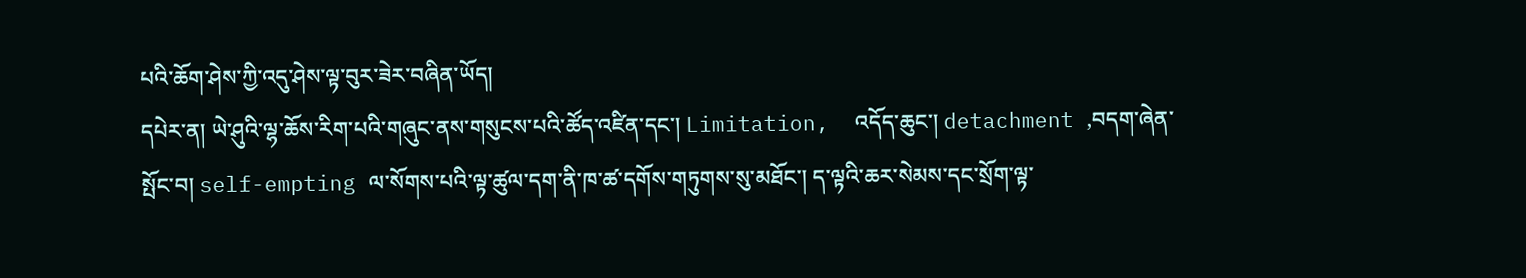པའི་ཆོག་ཤེས་ཀྱི་འདུ་ཤེས་ལྟ་བུར་ཟེར་བཞིན་ཡོད།
དཔེར་ན། ཡེ་ཤུའི་ལྷ་ཆོས་རིག་པའི་གཞུང་ནས་གསུངས་པའི་ཚོད་འཛིན་དང་། Limitation,  འདོད་ཆུང་། detachment ,བདག་ཞེན་སྤོང་བ། self-empting ལ་སོགས་པའི་ལྟ་ཚུལ་དག་ནི་ཁ་ཚ་དགོས་གཏུགས་སུ་མཐོང་། ད་ལྟའི་ཆར་སེམས་དང་སྲོག་ལྟ་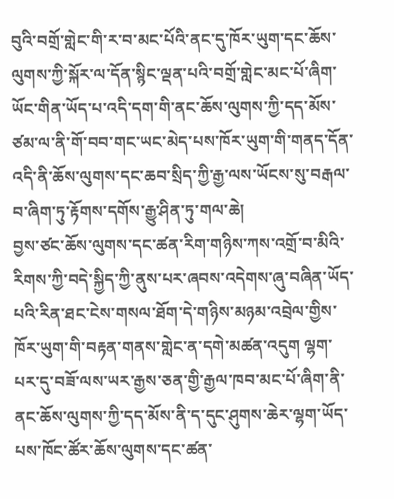བུའི་བགྲོ་གླེང་གི་ར་བ་མང་པོའི་ནང་དུ་ཁོར་ཡུག་དང་ཆོས་ལུགས་ཀྱི་སྐོར་ལ་དོན་སྙིང་ལྡན་པའི་བགྲོ་གླེང་མང་པོ་ཞིག་ཡོང་གིན་ཡོད་པ་འདི་དག་གི་ནང་ཆོས་ལུགས་ཀྱི་དད་མོས་ཙམ་ལ་ནི་གོ་བབ་གང་ཡང་མེད་པས་ཁོར་ཡུག་གི་གནད་དོན་འདི་ནི་ཆོས་ལུགས་དང་ཆབ་སྲིད་ཀྱི་རྒྱ་ལས་ཡོངས་སུ་བརྒལ་བ་ཞིག་ཏུ་རྟོགས་དགོས་རྒྱུ་ཤིན་ཏུ་གལ་ཆེ།
བྱས་ཙང་ཆོས་ལུགས་དང་ཚན་རིག་གཉིས་ཀས་འགྲོ་བ་མིའི་རིགས་ཀྱི་བདེ་སྐྱིད་ཀྱི་ནུས་པར་ཞབས་འདེགས་ཞུ་བཞིན་ཡོད་པའི་རིན་ཐང་ངེས་གསལ་ཐོག་དེ་གཉིས་མཉམ་འབྲེལ་གྱིས་ཁོར་ཡུག་གི་བརྟན་གནས་གླེང་ན་དགེ་མཚན་འདུག ལྷག་པར་དུ་བཟོ་ལས་ཡར་རྒྱས་ཅན་གྱི་རྒྱལ་ཁབ་མང་པོ་ཞིག་ནི་ནང་ཆོས་ལུགས་ཀྱི་དད་མོས་ནི་ད་དུང་ཤུགས་ཆེར་ལྷག་ཡོད་པས་ཁོང་ཚོར་ཆོས་ལུགས་དང་ཚན་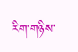རིག་གཉིས་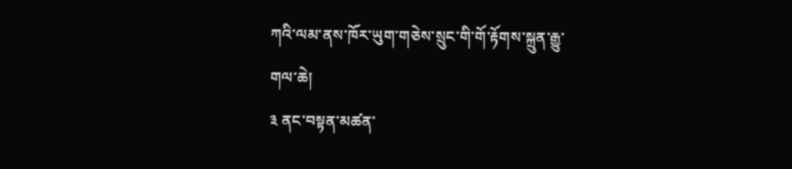ཀའི་ལམ་ནས་ཁོར་ཡུག་གཅེས་སྲུང་གི་གོ་རྟོགས་སྐྲུན་རྒྱུ་གལ་ཆེ།
༣ ནང་བསྟན་མཚན་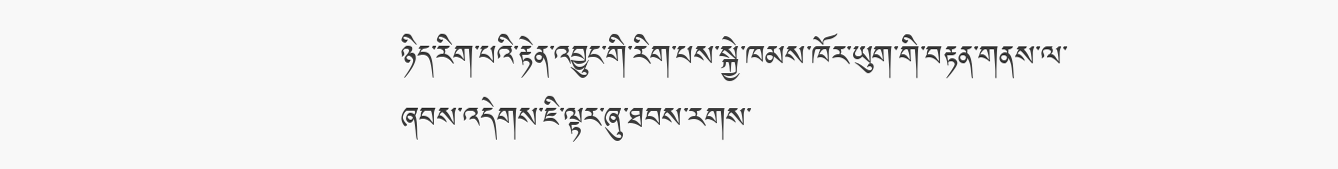ཉིད་རིག་པའི་རྟེན་འབྱུང་གི་རིག་པས་སྐྱེ་ཁམས་ཁོར་ཡུག་གི་བརྟན་གནས་ལ་
ཞབས་འདེགས་ཇི་ལྟར་ཞུ་ཐབས་རགས་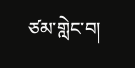ཙམ་གླེང་བ།